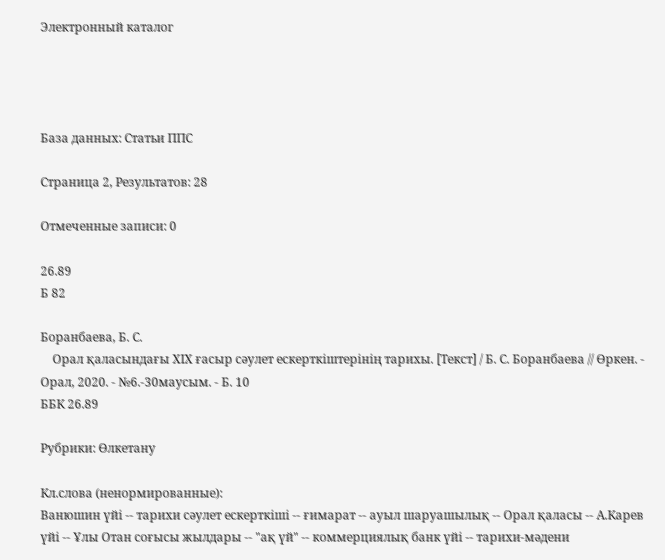Электронный каталог




База данных: Статьи ППС

Страница 2, Результатов: 28

Отмеченные записи: 0

26.89
Б 82

Боранбаева, Б. С.
    Орал қаласындағы ХІХ ғасыр сәулет ескерткіштерінің тарихы. [Текст] / Б. С. Боранбаева // Өркен. - Орал, 2020. - №6.-30маусым. - Б. 10
ББК 26.89

Рубрики: Өлкетану

Кл.слова (ненормированные):
Ванюшин үйі -- тарихи сәулет ескерткіші -- ғимарат -- ауыл шаруашылық -- Орал қаласы -- А.Карев үйі -- Ұлы Отан соғысы жылдары -- "ақ үй" -- коммерциялық банк үйі -- тарихи-мәдени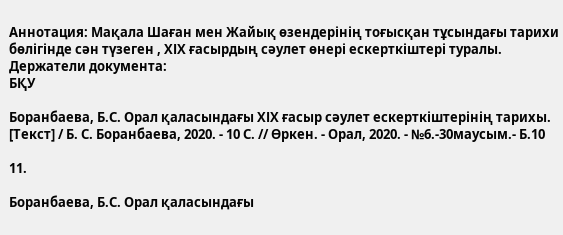Аннотация: Мақала Шаған мен Жайық өзендерінің тоғысқан тұсындағы тарихи бөлігінде сән түзеген , ХІХ ғасырдың сәулет өнері ескерткіштері туралы.
Держатели документа:
БҚУ

Боранбаева, Б.С. Орал қаласындағы ХІХ ғасыр сәулет ескерткіштерінің тарихы. [Текст] / Б. С. Боранбаева, 2020. - 10 С. // Өркен. - Орал, 2020. - №6.-30маусым.- Б.10

11.

Боранбаева, Б.С. Орал қаласындағы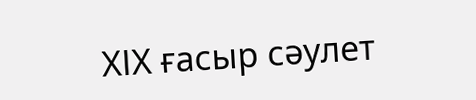ХІХ ғасыр сәулет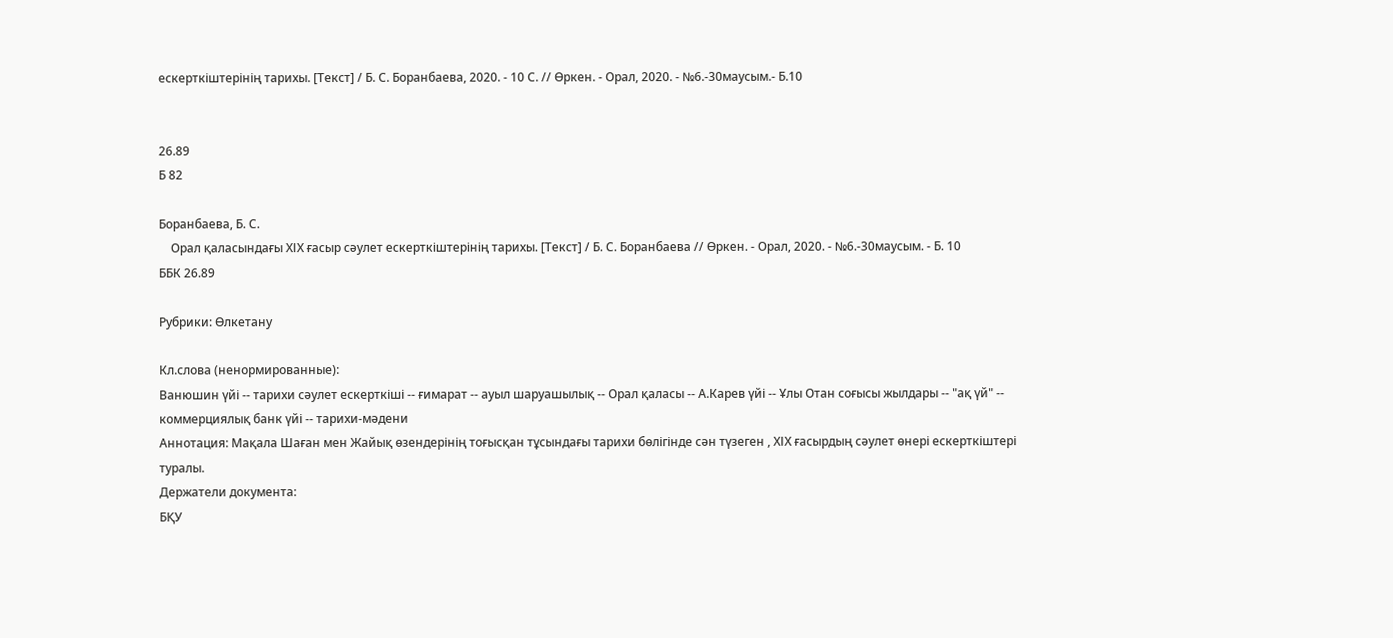ескерткіштерінің тарихы. [Текст] / Б. С. Боранбаева, 2020. - 10 С. // Өркен. - Орал, 2020. - №6.-30маусым.- Б.10


26.89
Б 82

Боранбаева, Б. С.
    Орал қаласындағы ХІХ ғасыр сәулет ескерткіштерінің тарихы. [Текст] / Б. С. Боранбаева // Өркен. - Орал, 2020. - №6.-30маусым. - Б. 10
ББК 26.89

Рубрики: Өлкетану

Кл.слова (ненормированные):
Ванюшин үйі -- тарихи сәулет ескерткіші -- ғимарат -- ауыл шаруашылық -- Орал қаласы -- А.Карев үйі -- Ұлы Отан соғысы жылдары -- "ақ үй" -- коммерциялық банк үйі -- тарихи-мәдени
Аннотация: Мақала Шаған мен Жайық өзендерінің тоғысқан тұсындағы тарихи бөлігінде сән түзеген , ХІХ ғасырдың сәулет өнері ескерткіштері туралы.
Держатели документа:
БҚУ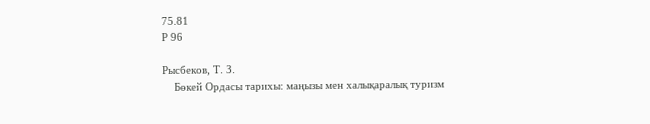75.81
Р 96

Рысбеков, Т. З.
    Бөкей Ордасы тарихы: маңызы мен халықаралық туризм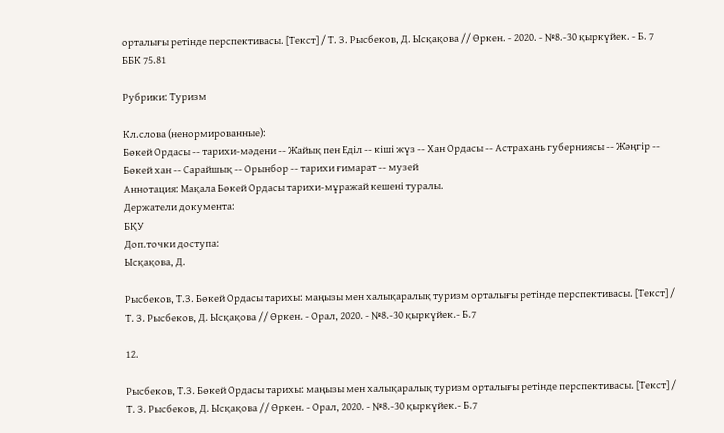орталығы ретінде перспективасы. [Текст] / Т. З. Рысбеков, Д. Ысқақова // Өркен. - 2020. - №8.-30 қыркүйек. - Б. 7
ББК 75.81

Рубрики: Туризм

Кл.слова (ненормированные):
Бөкей Ордасы -- тарихи-мәдени -- Жайық пен Еділ -- кіші жүз -- Хан Ордасы -- Астрахань губерниясы -- Жәңгір -- Бөкей хан -- Сарайшық -- Орынбор -- тарихи ғимарат -- музей
Аннотация: Мақала Бөкей Ордасы тарихи-мұражай кешені туралы.
Держатели документа:
БҚУ
Доп.точки доступа:
Ысқақова, Д.

Рысбеков, Т.З. Бөкей Ордасы тарихы: маңызы мен халықаралық туризм орталығы ретінде перспективасы. [Текст] / Т. З. Рысбеков, Д. Ысқақова // Өркен. - Орал, 2020. - №8.-30 қыркүйек.- Б.7

12.

Рысбеков, Т.З. Бөкей Ордасы тарихы: маңызы мен халықаралық туризм орталығы ретінде перспективасы. [Текст] / Т. З. Рысбеков, Д. Ысқақова // Өркен. - Орал, 2020. - №8.-30 қыркүйек.- Б.7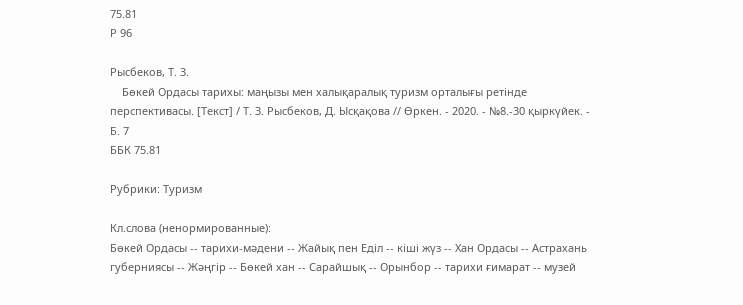75.81
Р 96

Рысбеков, Т. З.
    Бөкей Ордасы тарихы: маңызы мен халықаралық туризм орталығы ретінде перспективасы. [Текст] / Т. З. Рысбеков, Д. Ысқақова // Өркен. - 2020. - №8.-30 қыркүйек. - Б. 7
ББК 75.81

Рубрики: Туризм

Кл.слова (ненормированные):
Бөкей Ордасы -- тарихи-мәдени -- Жайық пен Еділ -- кіші жүз -- Хан Ордасы -- Астрахань губерниясы -- Жәңгір -- Бөкей хан -- Сарайшық -- Орынбор -- тарихи ғимарат -- музей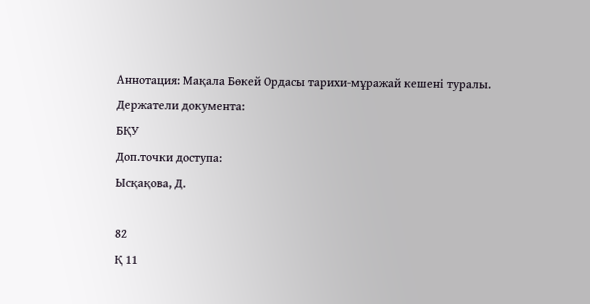Аннотация: Мақала Бөкей Ордасы тарихи-мұражай кешені туралы.
Держатели документа:
БҚУ
Доп.точки доступа:
Ысқақова, Д.

82
Қ 11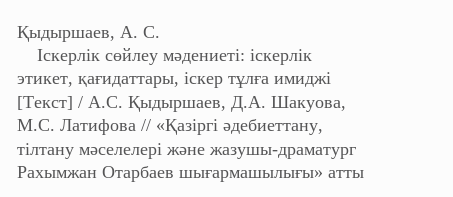Қыдыршаев, А. С.
    Іскерлік сөйлеу мәдениеті: іскерлік этикет, қағидаттары, іскер тұлға имиджі [Текст] / А.С. Қыдыршаев, Д.А. Шакуова, М.С. Латифова // «Қазіргі әдебиеттану, тілтану мәселелері және жазушы-драматург Рахымжан Отарбаев шығармашылығы» атты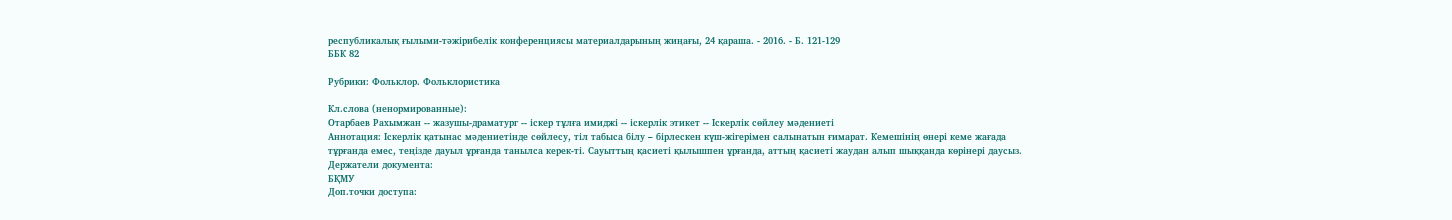республикалық ғылыми-тәжірибелік конференциясы материалдарының жиңағы, 24 қараша. - 2016. - Б. 121-129
ББК 82

Рубрики: Фольклор. Фольклористика

Кл.слова (ненормированные):
Отарбаев Рахымжан -- жазушы-драматург -- іскер тұлға имиджі -- іскерлік этикет -- Іскерлік сөйлеу мәдениеті
Аннотация: Іскерлік қатынас мәдениетінде сөйлесу, тіл табыса білу – бірлескен күш-жігерімен салынатын ғимарат. Кемешінің өнері кеме жағада тұрғанда емес, теңізде дауыл ұрғанда танылса керек-ті. Сауыттың қасиеті қылышпен ұрғанда, аттың қасиеті жаудан алып шыққанда көрінері даусыз.
Держатели документа:
БҚМУ
Доп.точки доступа: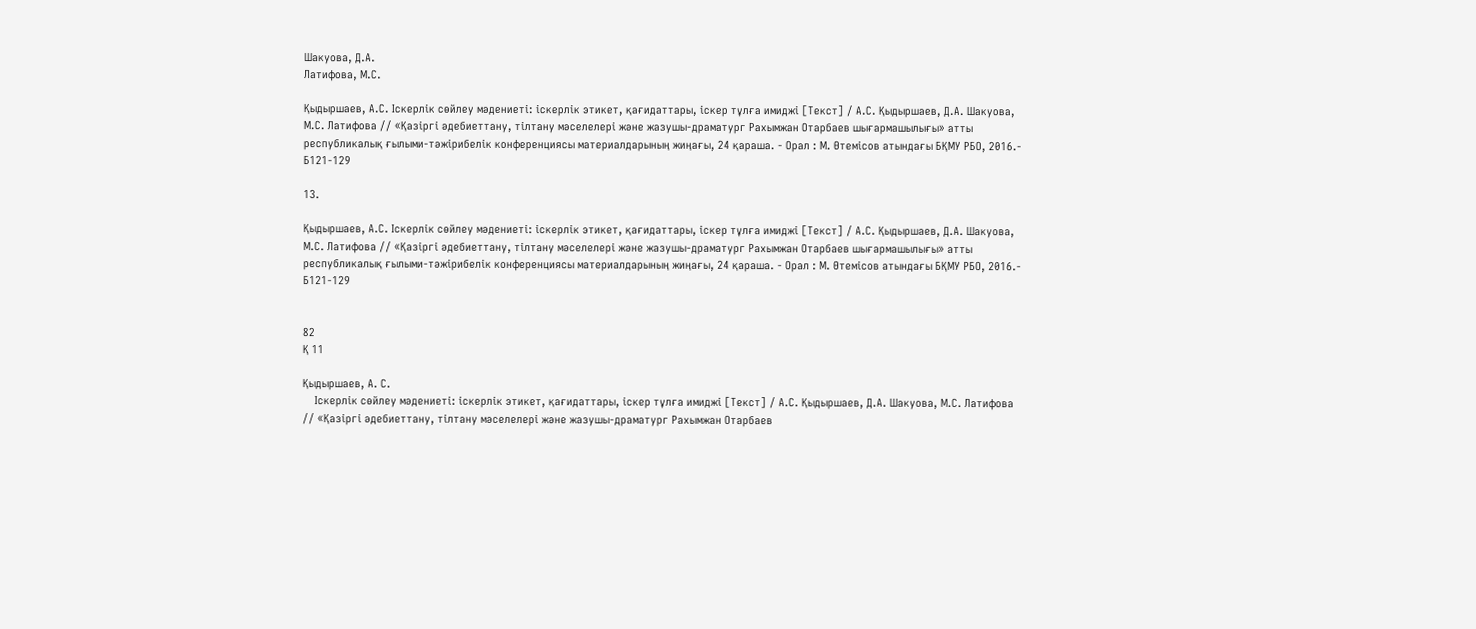Шакуова, Д.А.
Латифова, М.С.

Қыдыршаев, А.С. Іскерлік сөйлеу мәдениеті: іскерлік этикет, қағидаттары, іскер тұлға имиджі [Текст] / А.С. Қыдыршаев, Д.А. Шакуова, М.С. Латифова // «Қазіргі әдебиеттану, тілтану мәселелері және жазушы-драматург Рахымжан Отарбаев шығармашылығы» атты республикалық ғылыми-тәжірибелік конференциясы материалдарының жиңағы, 24 қараша. - Орал : М. Өтемісов атындағы БҚМУ РБО, 2016.- Б121-129

13.

Қыдыршаев, А.С. Іскерлік сөйлеу мәдениеті: іскерлік этикет, қағидаттары, іскер тұлға имиджі [Текст] / А.С. Қыдыршаев, Д.А. Шакуова, М.С. Латифова // «Қазіргі әдебиеттану, тілтану мәселелері және жазушы-драматург Рахымжан Отарбаев шығармашылығы» атты республикалық ғылыми-тәжірибелік конференциясы материалдарының жиңағы, 24 қараша. - Орал : М. Өтемісов атындағы БҚМУ РБО, 2016.- Б121-129


82
Қ 11

Қыдыршаев, А. С.
    Іскерлік сөйлеу мәдениеті: іскерлік этикет, қағидаттары, іскер тұлға имиджі [Текст] / А.С. Қыдыршаев, Д.А. Шакуова, М.С. Латифова // «Қазіргі әдебиеттану, тілтану мәселелері және жазушы-драматург Рахымжан Отарбаев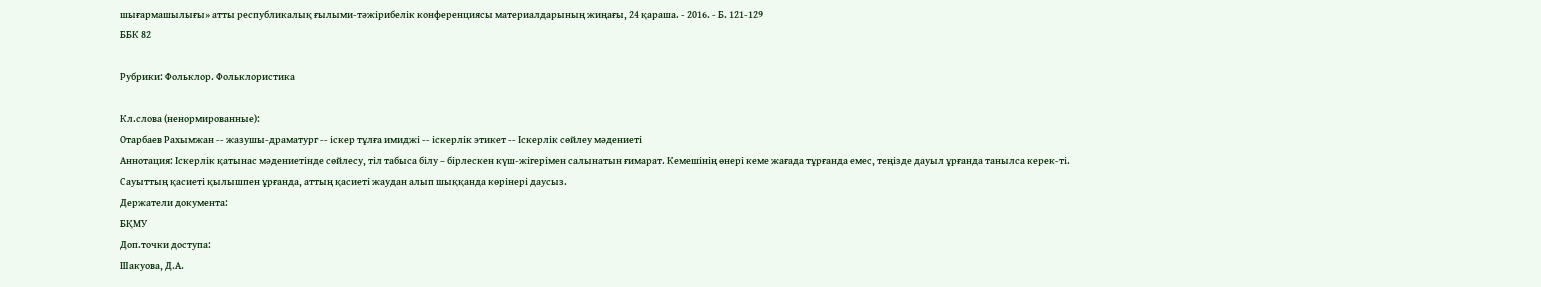шығармашылығы» атты республикалық ғылыми-тәжірибелік конференциясы материалдарының жиңағы, 24 қараша. - 2016. - Б. 121-129
ББК 82

Рубрики: Фольклор. Фольклористика

Кл.слова (ненормированные):
Отарбаев Рахымжан -- жазушы-драматург -- іскер тұлға имиджі -- іскерлік этикет -- Іскерлік сөйлеу мәдениеті
Аннотация: Іскерлік қатынас мәдениетінде сөйлесу, тіл табыса білу – бірлескен күш-жігерімен салынатын ғимарат. Кемешінің өнері кеме жағада тұрғанда емес, теңізде дауыл ұрғанда танылса керек-ті. Сауыттың қасиеті қылышпен ұрғанда, аттың қасиеті жаудан алып шыққанда көрінері даусыз.
Держатели документа:
БҚМУ
Доп.точки доступа:
Шакуова, Д.А.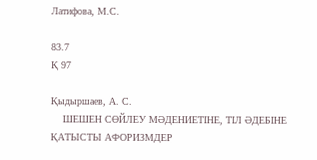Латифова, М.С.

83.7
Қ 97

Қыдыршаев, А. С.
    ШЕШЕН СӨЙЛЕУ МӘДЕНИЕТІНЕ, ТІЛ ӘДЕБІНЕ ҚАТЫСТЫ АФОРИЗМДЕР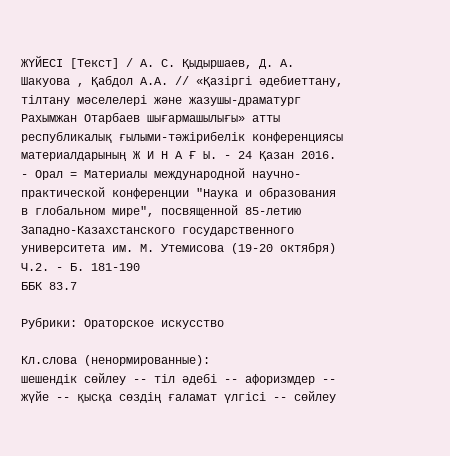ЖҮЙЕСІ [Текст] / А. С. Қыдыршаев, Д. А. Шакуова , Қабдол А.А. // «Қазіргі әдебиеттану, тілтану мәселелері және жазушы-драматург Рахымжан Отарбаев шығармашылығы» атты республикалық ғылыми-тәжірибелік конференциясы материалдарының Ж И Н А Ғ Ы. - 24 Қазан 2016. - Орал = Материалы международной научно-практической конференции "Наука и образования в глобальном мире", посвященной 85-летию Западно-Казахстанского государственного университета им. М. Утемисова (19-20 октября) Ч.2. - Б. 181-190
ББК 83.7

Рубрики: Ораторское искусство

Кл.слова (ненормированные):
шешендік сөйлеу -- тіл әдебі -- афоризмдер -- жүйе -- қысқа сөздің ғаламат үлгісі -- сөйлеу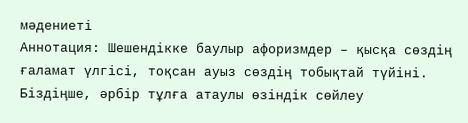мәдениеті
Аннотация: Шешендікке баулыр афоризмдер – қысқа сөздің ғаламат үлгісі, тоқсан ауыз сөздің тобықтай түйіні. Біздіңше, әрбір тұлға атаулы өзіндік сөйлеу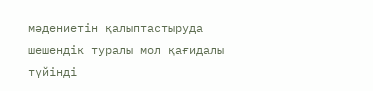мәдениетін қалыптастыруда шешендік туралы мол қағидалы түйінді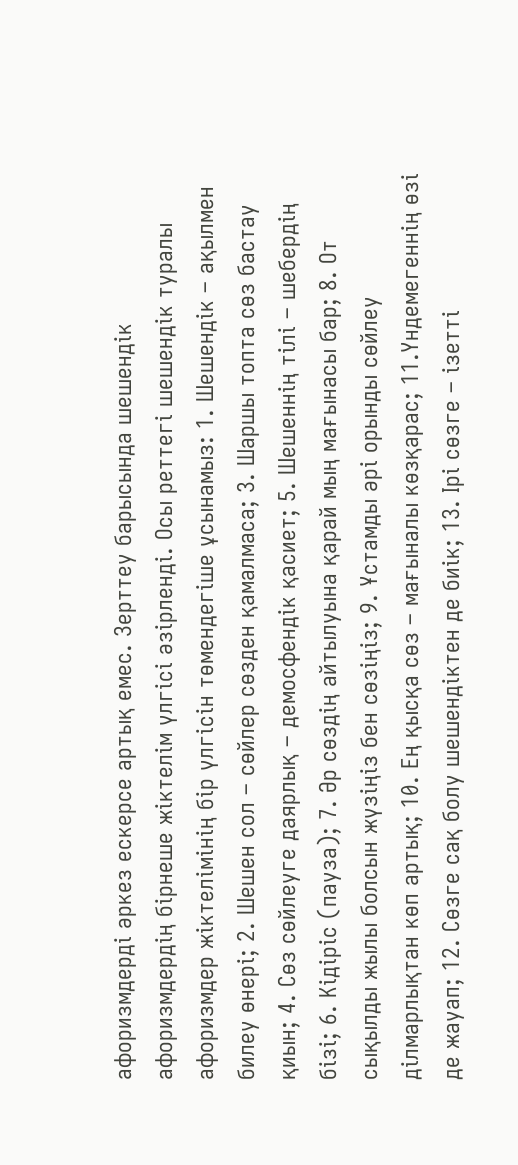афоризмдерді әркез ескерсе артық емес. Зерттеу барысында шешендік афоризмдердің бірнеше жіктелім үлгісі әзірленді. Осы реттегі шешендік туралы афоризмдер жіктелімінің бір үлгісін төмендегіше ұсынамыз: 1. Шешендік – ақылмен билеу өнері; 2. Шешен сол – сөйлер сөзден қамалмаса; 3. Шаршы топта сөз бастау қиын; 4. Сөз сөйлеуге даярлық – демосфендік қасиет; 5. Шешеннің тілі – шебердің бізі; 6. Кідіріс (пауза); 7. Әр сөздің айтылуына қарай мың мағынасы бар; 8. От сықылды жылы болсын жүзіңіз бен сөзіңіз; 9. Ұстамды әрі орынды сөйлеу ділмарлықтан көп артық; 10. Ең қысқа сөз – мағыналы көзқарас; 11.Үндемегеннің өзі де жауап; 12. Сөзге сақ болу шешендіктен де биік; 13. Ірі сөзге – ізетті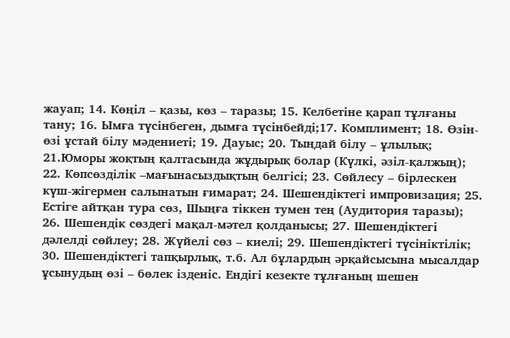жауап; 14. Көңіл – қазы, көз – таразы; 15. Келбетіне қарап тұлғаны тану; 16. Ымға түсінбеген, дымға түсінбейді;17. Комплимент; 18. Өзін-өзі ұстай білу мәдениеті; 19. Дауыс; 20. Тыңдай білу – ұлылық; 21.Юморы жоқтың қалтасында жұдырық болар (Күлкі, әзіл-қалжың); 22. Көпсөзділік –мағынасыздықтың белгісі; 23. Сөйлесу – бірлескен күш-жігермен салынатын ғимарат; 24. Шешендіктегі импровизация; 25. Естіге айтқан тура сөз, Шыңға тіккен тумен тең (Аудитория таразы); 26. Шешендік сөздегі мақал-мәтел қолданысы; 27. Шешендіктегі дәлелді сөйлеу; 28. Жүйелі сөз – киелі; 29. Шешендіктегі түсініктілік; 30. Шешендіктегі тапқырлық, т.б. Ал бұлардың әрқайсысына мысалдар ұсынудың өзі – бөлек ізденіс. Ендігі кезекте тұлғаның шешен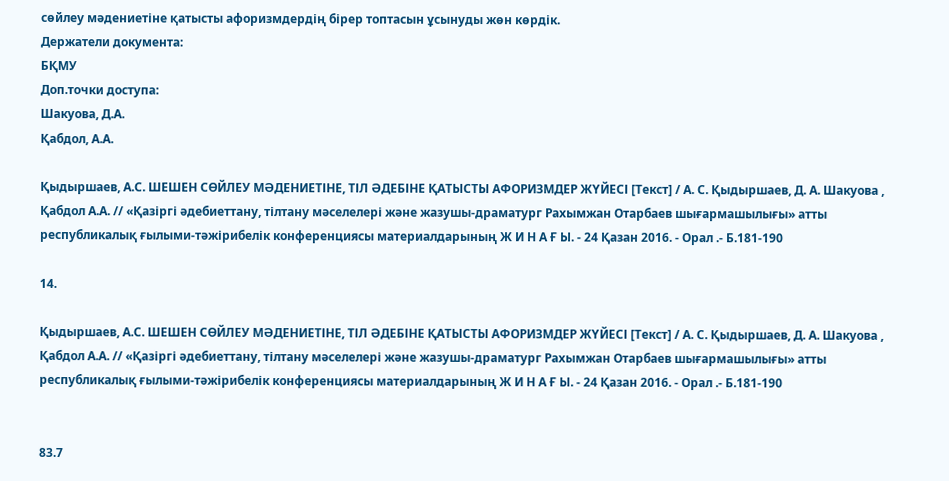сөйлеу мәдениетіне қатысты афоризмдердің бірер топтасын ұсынуды жөн көрдік.
Держатели документа:
БҚМУ
Доп.точки доступа:
Шакуова, Д.А.
Қабдол, А.А.

Қыдыршаев, А.С. ШЕШЕН СӨЙЛЕУ МӘДЕНИЕТІНЕ, ТІЛ ӘДЕБІНЕ ҚАТЫСТЫ АФОРИЗМДЕР ЖҮЙЕСІ [Текст] / А. С. Қыдыршаев, Д. А. Шакуова , Қабдол А.А. // «Қазіргі әдебиеттану, тілтану мәселелері және жазушы-драматург Рахымжан Отарбаев шығармашылығы» атты республикалық ғылыми-тәжірибелік конференциясы материалдарының Ж И Н А Ғ Ы. - 24 Қазан 2016. - Орал .- Б.181-190

14.

Қыдыршаев, А.С. ШЕШЕН СӨЙЛЕУ МӘДЕНИЕТІНЕ, ТІЛ ӘДЕБІНЕ ҚАТЫСТЫ АФОРИЗМДЕР ЖҮЙЕСІ [Текст] / А. С. Қыдыршаев, Д. А. Шакуова , Қабдол А.А. // «Қазіргі әдебиеттану, тілтану мәселелері және жазушы-драматург Рахымжан Отарбаев шығармашылығы» атты республикалық ғылыми-тәжірибелік конференциясы материалдарының Ж И Н А Ғ Ы. - 24 Қазан 2016. - Орал .- Б.181-190


83.7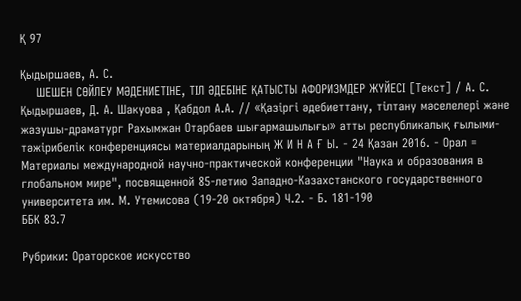Қ 97

Қыдыршаев, А. С.
    ШЕШЕН СӨЙЛЕУ МӘДЕНИЕТІНЕ, ТІЛ ӘДЕБІНЕ ҚАТЫСТЫ АФОРИЗМДЕР ЖҮЙЕСІ [Текст] / А. С. Қыдыршаев, Д. А. Шакуова , Қабдол А.А. // «Қазіргі әдебиеттану, тілтану мәселелері және жазушы-драматург Рахымжан Отарбаев шығармашылығы» атты республикалық ғылыми-тәжірибелік конференциясы материалдарының Ж И Н А Ғ Ы. - 24 Қазан 2016. - Орал = Материалы международной научно-практической конференции "Наука и образования в глобальном мире", посвященной 85-летию Западно-Казахстанского государственного университета им. М. Утемисова (19-20 октября) Ч.2. - Б. 181-190
ББК 83.7

Рубрики: Ораторское искусство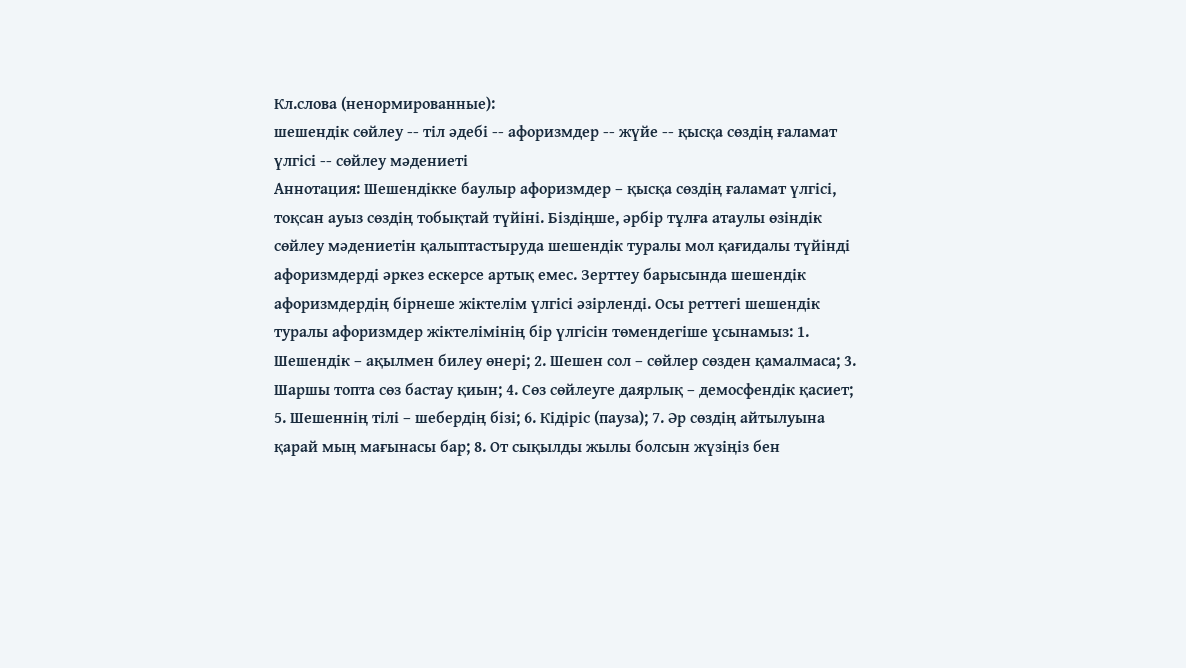Кл.слова (ненормированные):
шешендік сөйлеу -- тіл әдебі -- афоризмдер -- жүйе -- қысқа сөздің ғаламат үлгісі -- сөйлеу мәдениеті
Аннотация: Шешендікке баулыр афоризмдер – қысқа сөздің ғаламат үлгісі, тоқсан ауыз сөздің тобықтай түйіні. Біздіңше, әрбір тұлға атаулы өзіндік сөйлеу мәдениетін қалыптастыруда шешендік туралы мол қағидалы түйінді афоризмдерді әркез ескерсе артық емес. Зерттеу барысында шешендік афоризмдердің бірнеше жіктелім үлгісі әзірленді. Осы реттегі шешендік туралы афоризмдер жіктелімінің бір үлгісін төмендегіше ұсынамыз: 1. Шешендік – ақылмен билеу өнері; 2. Шешен сол – сөйлер сөзден қамалмаса; 3. Шаршы топта сөз бастау қиын; 4. Сөз сөйлеуге даярлық – демосфендік қасиет; 5. Шешеннің тілі – шебердің бізі; 6. Кідіріс (пауза); 7. Әр сөздің айтылуына қарай мың мағынасы бар; 8. От сықылды жылы болсын жүзіңіз бен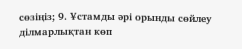сөзіңіз; 9. Ұстамды әрі орынды сөйлеу ділмарлықтан көп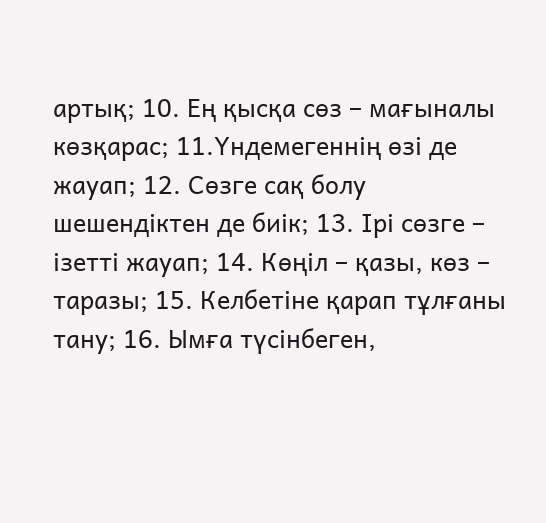артық; 10. Ең қысқа сөз – мағыналы көзқарас; 11.Үндемегеннің өзі де жауап; 12. Сөзге сақ болу шешендіктен де биік; 13. Ірі сөзге – ізетті жауап; 14. Көңіл – қазы, көз – таразы; 15. Келбетіне қарап тұлғаны тану; 16. Ымға түсінбеген,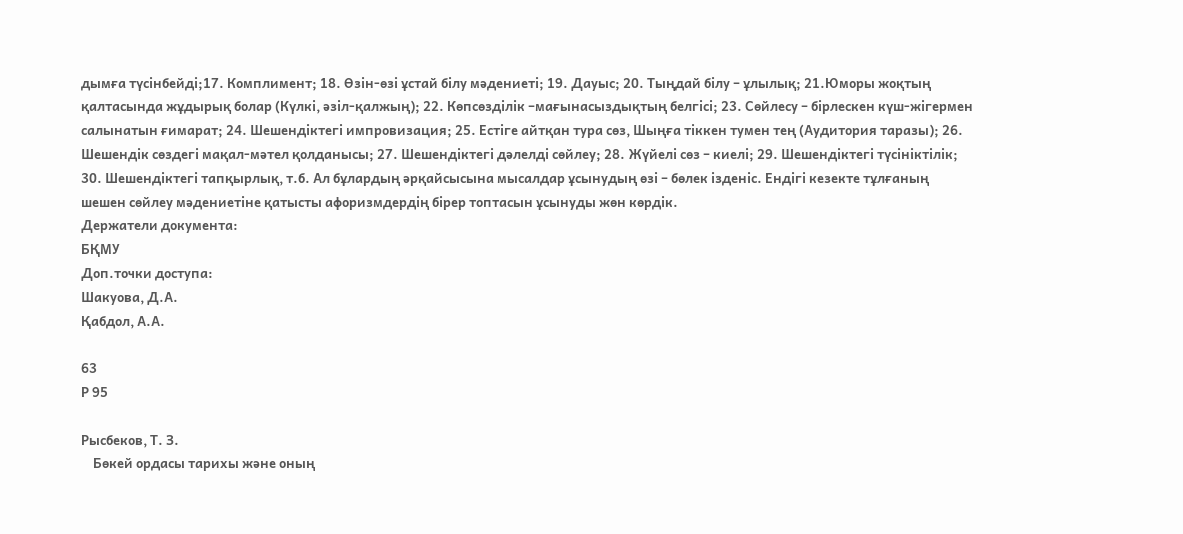дымға түсінбейді;17. Комплимент; 18. Өзін-өзі ұстай білу мәдениеті; 19. Дауыс; 20. Тыңдай білу – ұлылық; 21.Юморы жоқтың қалтасында жұдырық болар (Күлкі, әзіл-қалжың); 22. Көпсөзділік –мағынасыздықтың белгісі; 23. Сөйлесу – бірлескен күш-жігермен салынатын ғимарат; 24. Шешендіктегі импровизация; 25. Естіге айтқан тура сөз, Шыңға тіккен тумен тең (Аудитория таразы); 26. Шешендік сөздегі мақал-мәтел қолданысы; 27. Шешендіктегі дәлелді сөйлеу; 28. Жүйелі сөз – киелі; 29. Шешендіктегі түсініктілік; 30. Шешендіктегі тапқырлық, т.б. Ал бұлардың әрқайсысына мысалдар ұсынудың өзі – бөлек ізденіс. Ендігі кезекте тұлғаның шешен сөйлеу мәдениетіне қатысты афоризмдердің бірер топтасын ұсынуды жөн көрдік.
Держатели документа:
БҚМУ
Доп.точки доступа:
Шакуова, Д.А.
Қабдол, А.А.

63
Р 95

Рысбеков, Т. З.
    Бөкей ордасы тарихы және оның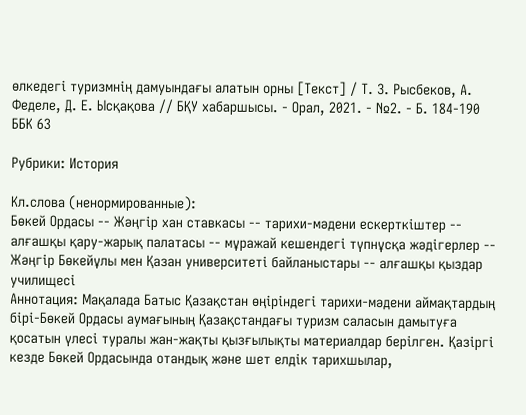өлкедегі туризмнің дамуындағы алатын орны [Текст] / Т. З. Рысбеков, А. Феделе, Д. Е. Ысқақова // БҚУ хабаршысы. - Орал, 2021. - №2. - Б. 184-190
ББК 63

Рубрики: История

Кл.слова (ненормированные):
Бөкей Ордасы -- Жәңгір хан ставкасы -- тарихи-мәдени ескерткіштер -- алғашқы қару-жарық палатасы -- мұражай кешендегі түпнұсқа жәдігерлер -- Жәңгір Бөкейұлы мен Қазан университеті байланыстары -- алғашқы қыздар училищесі
Аннотация: Мақалада Батыс Қазақстан өңіріндегі тарихи-мәдени аймақтардың бірі-Бөкей Ордасы аумағының Қазақстандағы туризм саласын дамытуға қосатын үлесі туралы жан-жақты қызғылықты материалдар берілген. Қазіргі кезде Бөкей Ордасында отандық және шет елдік тарихшылар,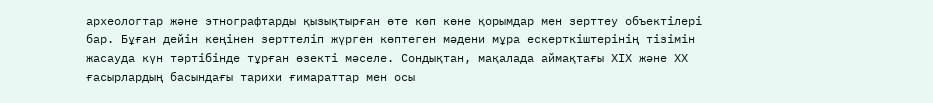археологтар және этнографтарды қызықтырған өте көп көне қорымдар мен зерттеу объектілері бар. Бұған дейін кеңінен зерттеліп жүрген көптеген мәдени мұра ескерткіштерінің тізімін жасауда күн тәртібінде тұрған өзекті мәселе. Сондықтан, мақалада аймақтағы ХІХ және ХХ ғасырлардың басындағы тарихи ғимараттар мен осы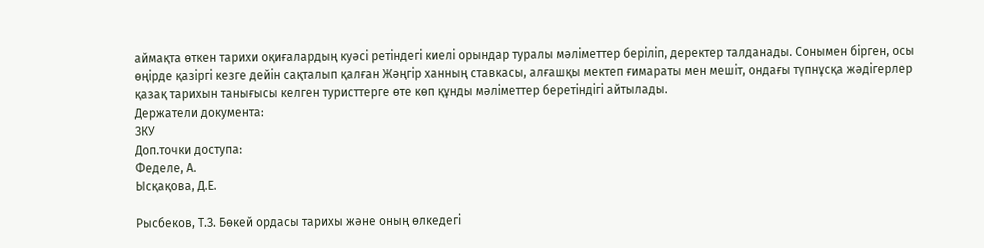аймақта өткен тарихи оқиғалардың куәсі ретіндегі киелі орындар туралы мәліметтер беріліп, деректер талданады. Сонымен бірген, осы өңірде қазіргі кезге дейін сақталып қалған Жәңгір ханның ставкасы, алғашқы мектеп ғимараты мен мешіт, ондағы түпнұсқа жәдігерлер қазақ тарихын танығысы келген туристтерге өте көп құнды мәліметтер беретіндігі айтылады.
Держатели документа:
ЗКУ
Доп.точки доступа:
Феделе, А.
Ысқақова, Д.Е.

Рысбеков, Т.З. Бөкей ордасы тарихы және оның өлкедегі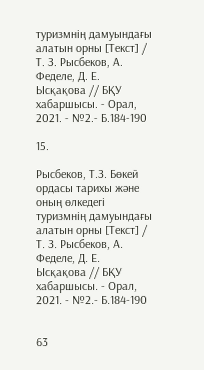туризмнің дамуындағы алатын орны [Текст] / Т. З. Рысбеков, А. Феделе, Д. Е. Ысқақова // БҚУ хабаршысы. - Орал, 2021. - №2.- Б.184-190

15.

Рысбеков, Т.З. Бөкей ордасы тарихы және оның өлкедегі туризмнің дамуындағы алатын орны [Текст] / Т. З. Рысбеков, А. Феделе, Д. Е. Ысқақова // БҚУ хабаршысы. - Орал, 2021. - №2.- Б.184-190


63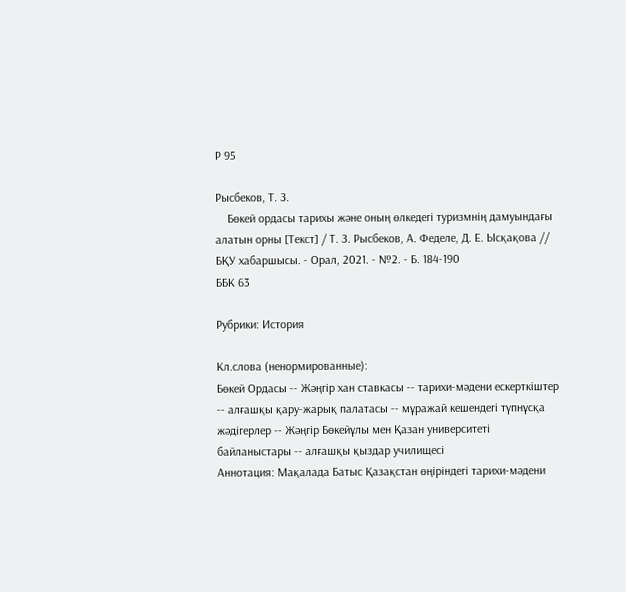Р 95

Рысбеков, Т. З.
    Бөкей ордасы тарихы және оның өлкедегі туризмнің дамуындағы алатын орны [Текст] / Т. З. Рысбеков, А. Феделе, Д. Е. Ысқақова // БҚУ хабаршысы. - Орал, 2021. - №2. - Б. 184-190
ББК 63

Рубрики: История

Кл.слова (ненормированные):
Бөкей Ордасы -- Жәңгір хан ставкасы -- тарихи-мәдени ескерткіштер -- алғашқы қару-жарық палатасы -- мұражай кешендегі түпнұсқа жәдігерлер -- Жәңгір Бөкейұлы мен Қазан университеті байланыстары -- алғашқы қыздар училищесі
Аннотация: Мақалада Батыс Қазақстан өңіріндегі тарихи-мәдени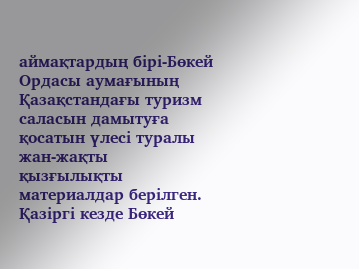аймақтардың бірі-Бөкей Ордасы аумағының Қазақстандағы туризм саласын дамытуға қосатын үлесі туралы жан-жақты қызғылықты материалдар берілген. Қазіргі кезде Бөкей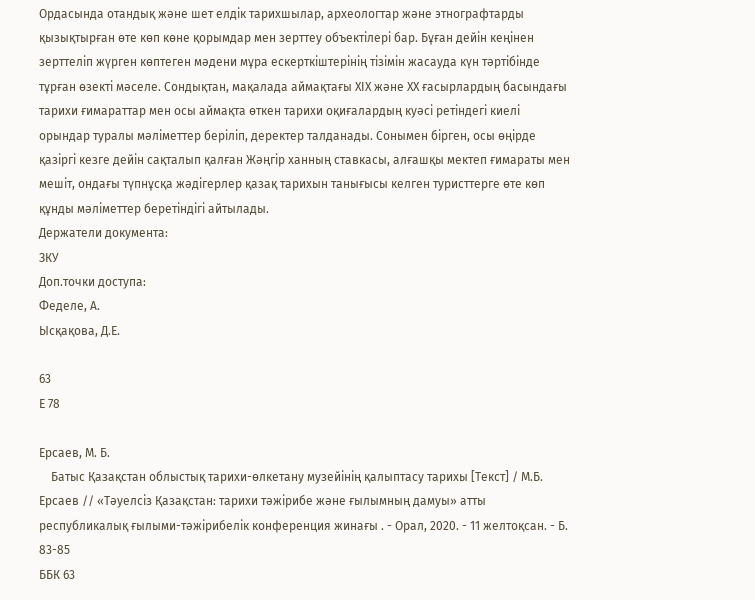Ордасында отандық және шет елдік тарихшылар, археологтар және этнографтарды қызықтырған өте көп көне қорымдар мен зерттеу объектілері бар. Бұған дейін кеңінен зерттеліп жүрген көптеген мәдени мұра ескерткіштерінің тізімін жасауда күн тәртібінде тұрған өзекті мәселе. Сондықтан, мақалада аймақтағы ХІХ және ХХ ғасырлардың басындағы тарихи ғимараттар мен осы аймақта өткен тарихи оқиғалардың куәсі ретіндегі киелі орындар туралы мәліметтер беріліп, деректер талданады. Сонымен бірген, осы өңірде қазіргі кезге дейін сақталып қалған Жәңгір ханның ставкасы, алғашқы мектеп ғимараты мен мешіт, ондағы түпнұсқа жәдігерлер қазақ тарихын танығысы келген туристтерге өте көп құнды мәліметтер беретіндігі айтылады.
Держатели документа:
ЗКУ
Доп.точки доступа:
Феделе, А.
Ысқақова, Д.Е.

63
Е 78

Ерсаев, М. Б.
    Батыс Қазақстан облыстық тарихи-өлкетану музейінің қалыптасу тарихы [Текст] / М.Б. Ерсаев // «Тәуелсіз Қазақстан: тарихи тәжірибе және ғылымның дамуы» атты республикалық ғылыми-тәжірибелік конференция жинағы . - Орал, 2020. - 11 желтоқсан. - Б. 83-85
ББК 63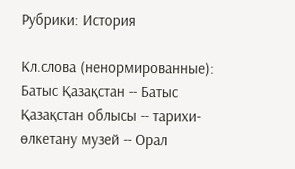Рубрики: История

Кл.слова (ненормированные):
Батыс Қазақстан -- Батыс Қазақстан облысы -- тарихи-өлкетану музей -- Орал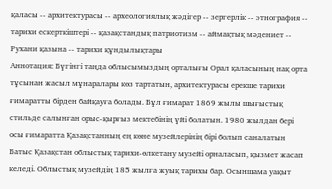қаласы -- архитектурасы -- археологиялық жәдігер -- зергерлік -- этнография -- тарихи ескерткіштері -- қазақстандық патриотизм -- аймақтық мәдениет -- Рухани қазына -- тарихи құндылықтары
Аннотация: Бүгінгі таңда облысымыздың орталығы Орал қаласының нақ орта тұсынан жасыл мұнаралары көз тартатын, архитектурасы ерекше тарихи ғимаратты бірден байқауға болады. Бұл ғимарат 1869 жылы шығыстық стильде салынған орыс-қырғыз мектебінің үйі болатын. 1980 жылдан бері осы ғимаратта Қазақстанның ең көне музейлерінің бірі болып саналатын Батыс Қазақстан облыстық тарихи-өлкетану музейі орналасып, қызмет жасап келеді. Облыстық музейдің 185 жылға жуық тарихы бар. Осыншама уақыт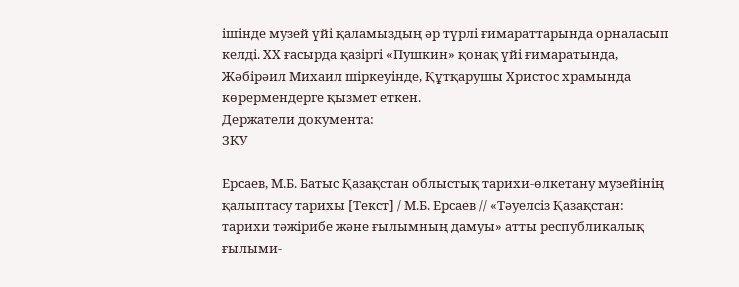ішінде музей үйі қаламыздың әр түрлі ғимараттарында орналасып келді. ХХ ғасырда қазіргі «Пушкин» қонақ үйі ғимаратында, Жәбірәил Михаил шіркеуінде, Құтқарушы Христос храмында көрермендерге қызмет еткен.
Держатели документа:
ЗКУ

Ерсаев, М.Б. Батыс Қазақстан облыстық тарихи-өлкетану музейінің қалыптасу тарихы [Текст] / М.Б. Ерсаев // «Тәуелсіз Қазақстан: тарихи тәжірибе және ғылымның дамуы» атты республикалық ғылыми-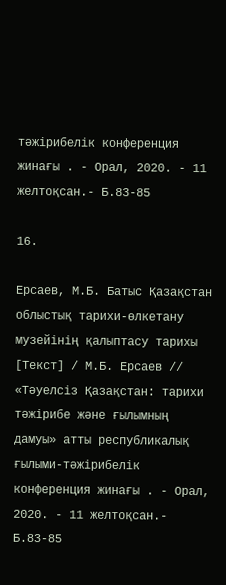тәжірибелік конференция жинағы . - Орал, 2020. - 11 желтоқсан.- Б.83-85

16.

Ерсаев, М.Б. Батыс Қазақстан облыстық тарихи-өлкетану музейінің қалыптасу тарихы [Текст] / М.Б. Ерсаев // «Тәуелсіз Қазақстан: тарихи тәжірибе және ғылымның дамуы» атты республикалық ғылыми-тәжірибелік конференция жинағы . - Орал, 2020. - 11 желтоқсан.- Б.83-85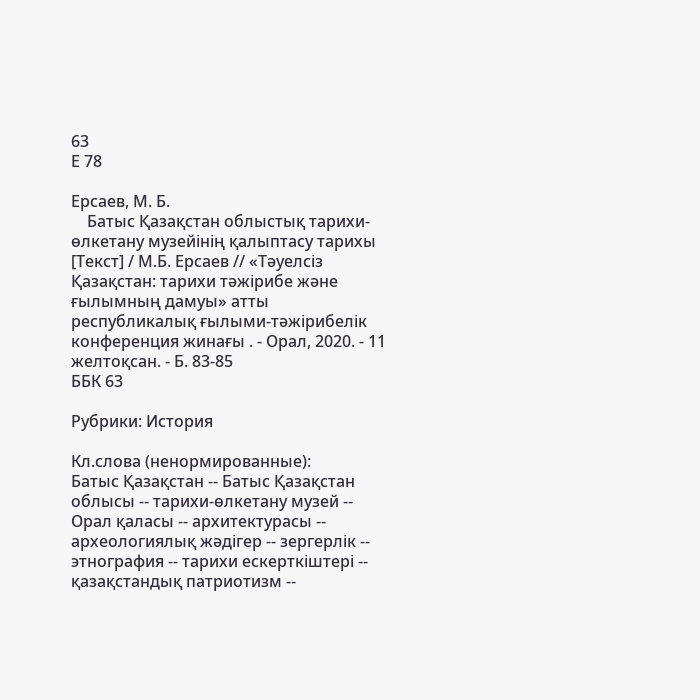63
Е 78

Ерсаев, М. Б.
    Батыс Қазақстан облыстық тарихи-өлкетану музейінің қалыптасу тарихы [Текст] / М.Б. Ерсаев // «Тәуелсіз Қазақстан: тарихи тәжірибе және ғылымның дамуы» атты республикалық ғылыми-тәжірибелік конференция жинағы . - Орал, 2020. - 11 желтоқсан. - Б. 83-85
ББК 63

Рубрики: История

Кл.слова (ненормированные):
Батыс Қазақстан -- Батыс Қазақстан облысы -- тарихи-өлкетану музей -- Орал қаласы -- архитектурасы -- археологиялық жәдігер -- зергерлік -- этнография -- тарихи ескерткіштері -- қазақстандық патриотизм --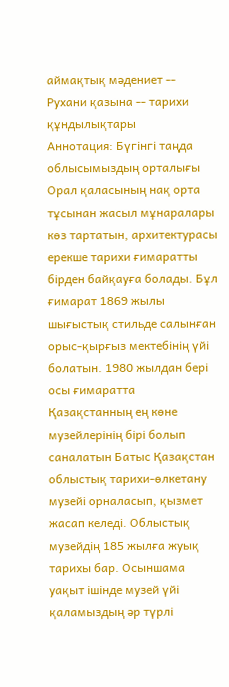аймақтық мәдениет -- Рухани қазына -- тарихи құндылықтары
Аннотация: Бүгінгі таңда облысымыздың орталығы Орал қаласының нақ орта тұсынан жасыл мұнаралары көз тартатын, архитектурасы ерекше тарихи ғимаратты бірден байқауға болады. Бұл ғимарат 1869 жылы шығыстық стильде салынған орыс-қырғыз мектебінің үйі болатын. 1980 жылдан бері осы ғимаратта Қазақстанның ең көне музейлерінің бірі болып саналатын Батыс Қазақстан облыстық тарихи-өлкетану музейі орналасып, қызмет жасап келеді. Облыстық музейдің 185 жылға жуық тарихы бар. Осыншама уақыт ішінде музей үйі қаламыздың әр түрлі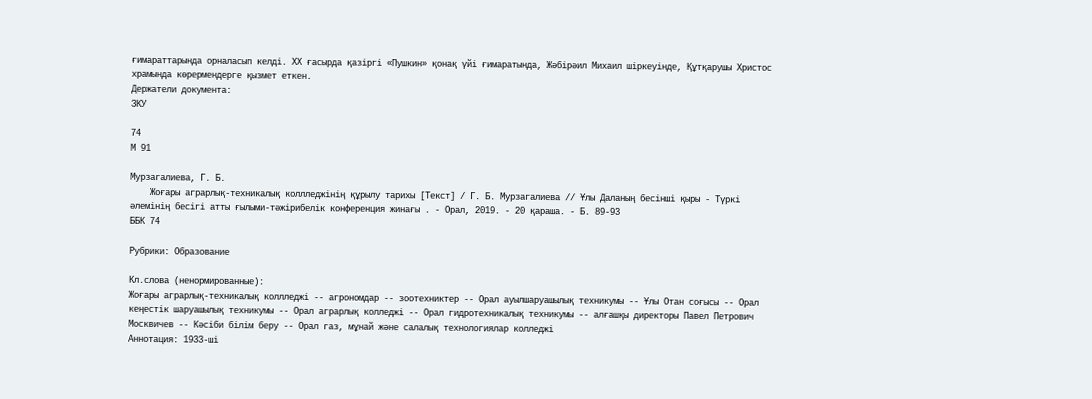ғимараттарында орналасып келді. ХХ ғасырда қазіргі «Пушкин» қонақ үйі ғимаратында, Жәбірәил Михаил шіркеуінде, Құтқарушы Христос храмында көрермендерге қызмет еткен.
Держатели документа:
ЗКУ

74
М 91

Мурзагалиева, Г. Б.
    Жоғары аграрлық-техникалық коллледжінің құрылу тарихы [Текст] / Г. Б. Мурзагалиева // Ұлы Даланың бесінші қыры - Түркі әлемінің бесігі атты ғылыми-тәжірибелік конференция жинағы . - Орал, 2019. - 20 қараша. - Б. 89-93
ББК 74

Рубрики: Образование

Кл.слова (ненормированные):
Жоғары аграрлық-техникалық коллледжі -- агрономдар -- зоотехниктер -- Орал ауылшаруашылық техникумы -- Ұлы Отан соғысы -- Орал кеңестік шаруашылық техникумы -- Орал аграрлық колледжі -- Орал гидротехникалық техникумы -- алғашқы директоры Павел Петрович Москвичев -- Кәсіби білім беру -- Орал газ, мұнай және салалық технологиялар колледжі
Аннотация: 1933-ші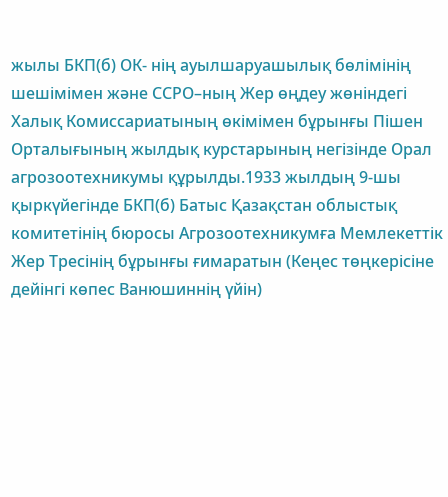жылы БКП(б) ОК- нің ауылшаруашылық бөлімінің шешімімен және ССРО–ның Жер өңдеу жөніндегі Халық Комиссариатының өкімімен бұрынғы Пішен Орталығының жылдық курстарының негізінде Орал агрозоотехникумы құрылды.1933 жылдың 9-шы қыркүйегінде БКП(б) Батыс Қазақстан облыстық комитетінің бюросы Агрозоотехникумға Мемлекеттік Жер Тресінің бұрынғы ғимаратын (Кеңес төңкерісіне дейінгі көпес Ванюшиннің үйін)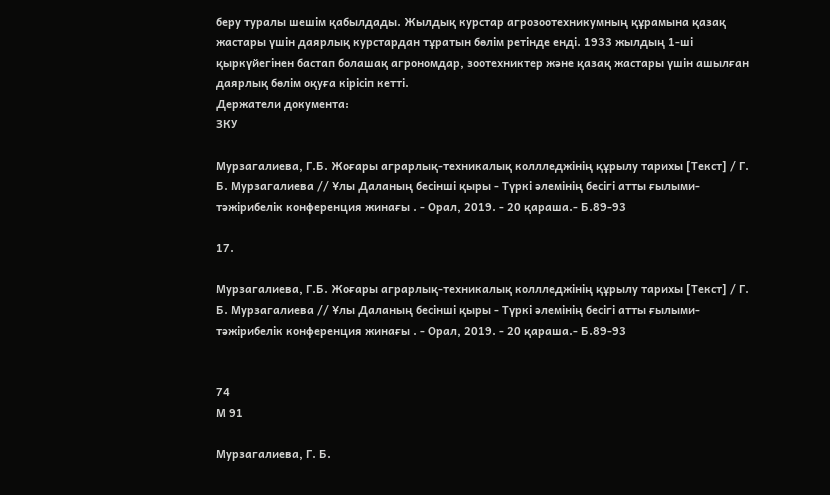беру туралы шешім қабылдады. Жылдық курстар агрозоотехникумның құрамына қазақ жастары үшін даярлық курстардан тұратын бөлім ретінде енді. 1933 жылдың 1-ші қыркүйегінен бастап болашақ агрономдар, зоотехниктер және қазақ жастары үшін ашылған даярлық бөлім оқуға кірісіп кетті.
Держатели документа:
ЗКУ

Мурзагалиева, Г.Б. Жоғары аграрлық-техникалық коллледжінің құрылу тарихы [Текст] / Г. Б. Мурзагалиева // Ұлы Даланың бесінші қыры - Түркі әлемінің бесігі атты ғылыми-тәжірибелік конференция жинағы . - Орал, 2019. - 20 қараша.- Б.89-93

17.

Мурзагалиева, Г.Б. Жоғары аграрлық-техникалық коллледжінің құрылу тарихы [Текст] / Г. Б. Мурзагалиева // Ұлы Даланың бесінші қыры - Түркі әлемінің бесігі атты ғылыми-тәжірибелік конференция жинағы . - Орал, 2019. - 20 қараша.- Б.89-93


74
М 91

Мурзагалиева, Г. Б.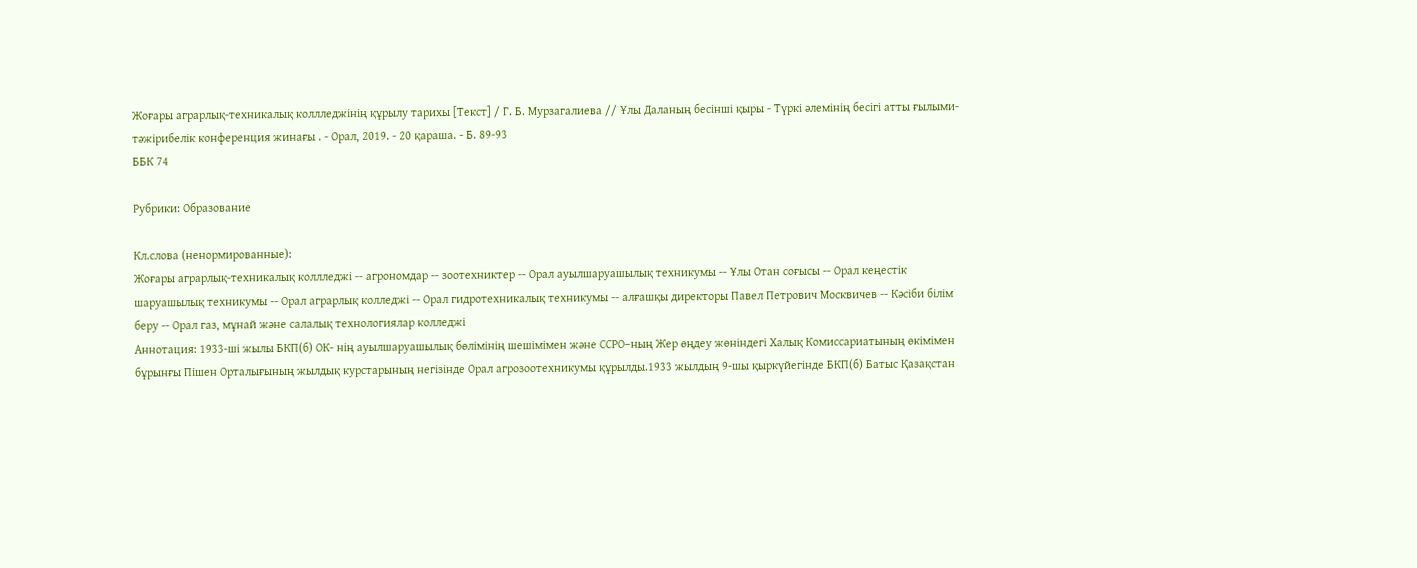Жоғары аграрлық-техникалық коллледжінің құрылу тарихы [Текст] / Г. Б. Мурзагалиева // Ұлы Даланың бесінші қыры - Түркі әлемінің бесігі атты ғылыми-тәжірибелік конференция жинағы . - Орал, 2019. - 20 қараша. - Б. 89-93
ББК 74

Рубрики: Образование

Кл.слова (ненормированные):
Жоғары аграрлық-техникалық коллледжі -- агрономдар -- зоотехниктер -- Орал ауылшаруашылық техникумы -- Ұлы Отан соғысы -- Орал кеңестік шаруашылық техникумы -- Орал аграрлық колледжі -- Орал гидротехникалық техникумы -- алғашқы директоры Павел Петрович Москвичев -- Кәсіби білім беру -- Орал газ, мұнай және салалық технологиялар колледжі
Аннотация: 1933-ші жылы БКП(б) ОК- нің ауылшаруашылық бөлімінің шешімімен және ССРО–ның Жер өңдеу жөніндегі Халық Комиссариатының өкімімен бұрынғы Пішен Орталығының жылдық курстарының негізінде Орал агрозоотехникумы құрылды.1933 жылдың 9-шы қыркүйегінде БКП(б) Батыс Қазақстан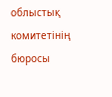облыстық комитетінің бюросы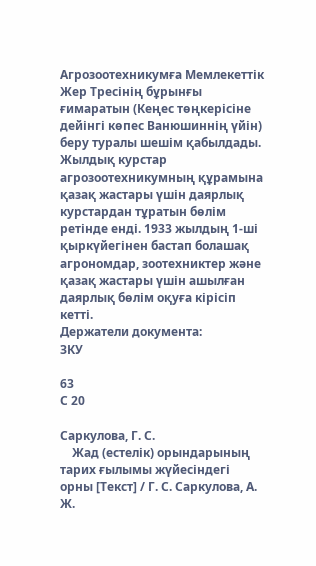Агрозоотехникумға Мемлекеттік Жер Тресінің бұрынғы ғимаратын (Кеңес төңкерісіне дейінгі көпес Ванюшиннің үйін) беру туралы шешім қабылдады. Жылдық курстар агрозоотехникумның құрамына қазақ жастары үшін даярлық курстардан тұратын бөлім ретінде енді. 1933 жылдың 1-ші қыркүйегінен бастап болашақ агрономдар, зоотехниктер және қазақ жастары үшін ашылған даярлық бөлім оқуға кірісіп кетті.
Держатели документа:
ЗКУ

63
С 20

Саркулова, Г. С.
    Жад (естелік) орындарының тарих ғылымы жүйесіндегі орны [Текст] / Г. С. Саркулова, А. Ж.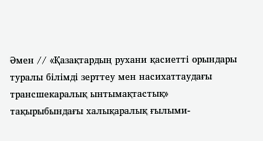Әмен // «Қазақтардың рухани қасиетті орындары туралы білімді зерттеу мен насихаттаудағы трансшекаралық ынтымақтастық» тақырыбындағы халықаралық ғылыми-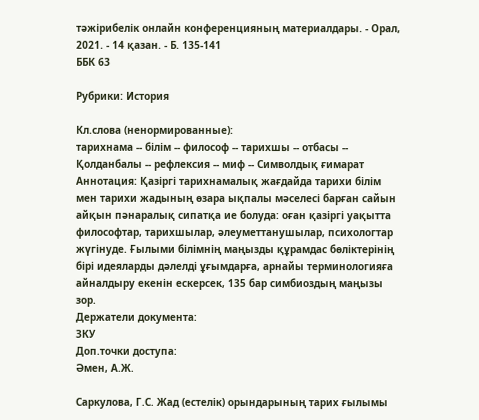тәжірибелік онлайн конференцияның материалдары. - Орал, 2021. - 14 қазан. - Б. 135-141
ББК 63

Рубрики: История

Кл.слова (ненормированные):
тарихнама -- білім -- философ -- тарихшы -- отбасы -- Қолданбалы -- рефлексия -- миф -- Символдық ғимарат
Аннотация: Қазіргі тарихнамалық жағдайда тарихи білім мен тарихи жадының өзара ықпалы мәселесі барған сайын айқын пәнаралық сипатқа ие болуда: оған қазіргі уақытта философтар, тарихшылар, әлеуметтанушылар, психологтар жүгінуде. Ғылыми білімнің маңызды құрамдас бөліктерінің бірі идеяларды дәлелді ұғымдарға, арнайы терминологияға айналдыру екенін ескерсек, 135 бар симбиоздың маңызы зор.
Держатели документа:
ЗКУ
Доп.точки доступа:
Әмен, А.Ж.

Саркулова, Г.С. Жад (естелік) орындарының тарих ғылымы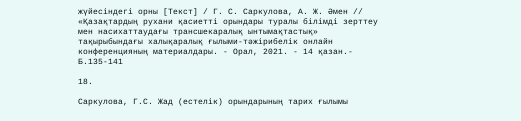жүйесіндегі орны [Текст] / Г. С. Саркулова, А. Ж. Әмен // «Қазақтардың рухани қасиетті орындары туралы білімді зерттеу мен насихаттаудағы трансшекаралық ынтымақтастық» тақырыбындағы халықаралық ғылыми-тәжірибелік онлайн конференцияның материалдары. - Орал, 2021. - 14 қазан.- Б.135-141

18.

Саркулова, Г.С. Жад (естелік) орындарының тарих ғылымы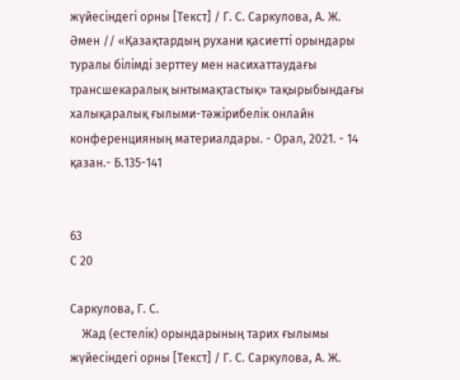жүйесіндегі орны [Текст] / Г. С. Саркулова, А. Ж. Әмен // «Қазақтардың рухани қасиетті орындары туралы білімді зерттеу мен насихаттаудағы трансшекаралық ынтымақтастық» тақырыбындағы халықаралық ғылыми-тәжірибелік онлайн конференцияның материалдары. - Орал, 2021. - 14 қазан.- Б.135-141


63
С 20

Саркулова, Г. С.
    Жад (естелік) орындарының тарих ғылымы жүйесіндегі орны [Текст] / Г. С. Саркулова, А. Ж.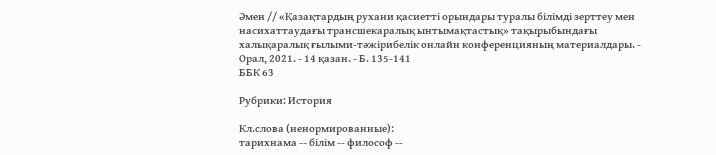Әмен // «Қазақтардың рухани қасиетті орындары туралы білімді зерттеу мен насихаттаудағы трансшекаралық ынтымақтастық» тақырыбындағы халықаралық ғылыми-тәжірибелік онлайн конференцияның материалдары. - Орал, 2021. - 14 қазан. - Б. 135-141
ББК 63

Рубрики: История

Кл.слова (ненормированные):
тарихнама -- білім -- философ --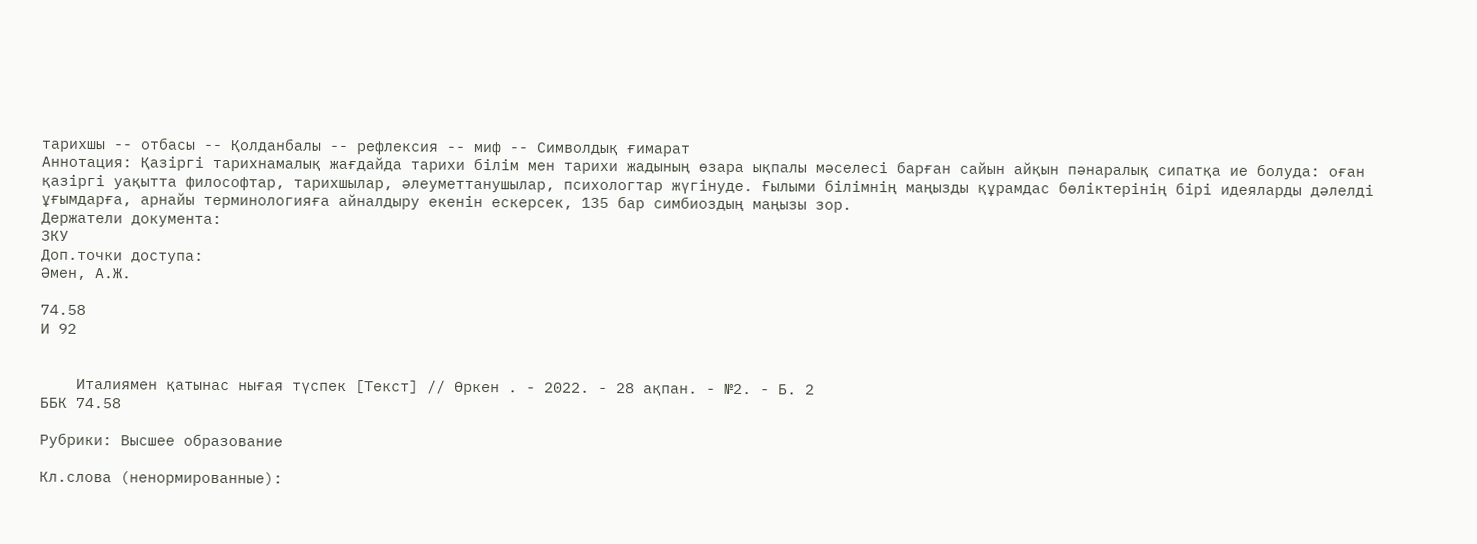тарихшы -- отбасы -- Қолданбалы -- рефлексия -- миф -- Символдық ғимарат
Аннотация: Қазіргі тарихнамалық жағдайда тарихи білім мен тарихи жадының өзара ықпалы мәселесі барған сайын айқын пәнаралық сипатқа ие болуда: оған қазіргі уақытта философтар, тарихшылар, әлеуметтанушылар, психологтар жүгінуде. Ғылыми білімнің маңызды құрамдас бөліктерінің бірі идеяларды дәлелді ұғымдарға, арнайы терминологияға айналдыру екенін ескерсек, 135 бар симбиоздың маңызы зор.
Держатели документа:
ЗКУ
Доп.точки доступа:
Әмен, А.Ж.

74.58
И 92


    Италиямен қатынас нығая түспек [Текст] // Өркен . - 2022. - 28 ақпан. - №2. - Б. 2
ББК 74.58

Рубрики: Высшее образование

Кл.слова (ненормированные):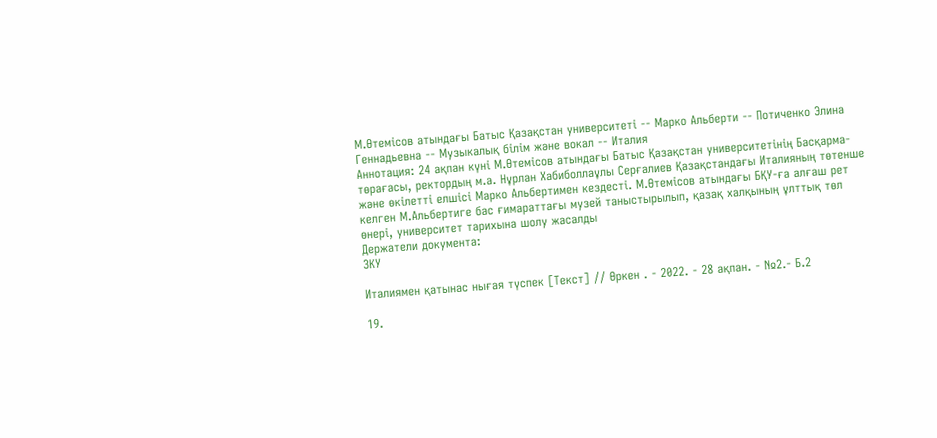М.Өтемісов атындағы Батыс Қазақстан университеті -- Марко Альберти -- Потиченко Элина Геннадьевна -- Музыкалық білім жəне вокал -- Италия
Аннотация: 24 ақпан күні М.Өтемісов атындағы Батыс Қазақстан университетінің Басқарма-төрағасы, ректордың м.а. Нұрлан Хабиболлаұлы Серғалиев Қазақстандағы Италияның төтенше жəне өкілетті елшісі Марко Альбертимен кездесті. М.Өтемісов атындағы БҚУ-ға алғаш рет келген М.Альбертиге бас ғимараттағы музей таныстырылып, қазақ халқының ұлттық төл өнері, университет тарихына шолу жасалды
Держатели документа:
ЗКУ

Италиямен қатынас нығая түспек [Текст] // Өркен . - 2022. - 28 ақпан. - №2.- Б.2

19.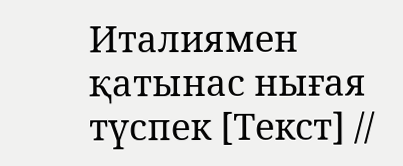Италиямен қатынас нығая түспек [Текст] //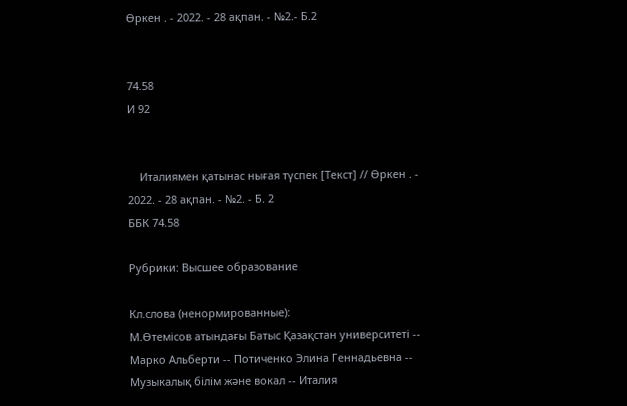Өркен . - 2022. - 28 ақпан. - №2.- Б.2


74.58
И 92


    Италиямен қатынас нығая түспек [Текст] // Өркен . - 2022. - 28 ақпан. - №2. - Б. 2
ББК 74.58

Рубрики: Высшее образование

Кл.слова (ненормированные):
М.Өтемісов атындағы Батыс Қазақстан университеті -- Марко Альберти -- Потиченко Элина Геннадьевна -- Музыкалық білім жəне вокал -- Италия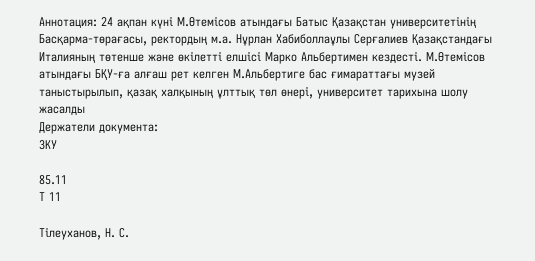Аннотация: 24 ақпан күні М.Өтемісов атындағы Батыс Қазақстан университетінің Басқарма-төрағасы, ректордың м.а. Нұрлан Хабиболлаұлы Серғалиев Қазақстандағы Италияның төтенше жəне өкілетті елшісі Марко Альбертимен кездесті. М.Өтемісов атындағы БҚУ-ға алғаш рет келген М.Альбертиге бас ғимараттағы музей таныстырылып, қазақ халқының ұлттық төл өнері, университет тарихына шолу жасалды
Держатели документа:
ЗКУ

85.11
Т 11

Тілеуханов, Н. С.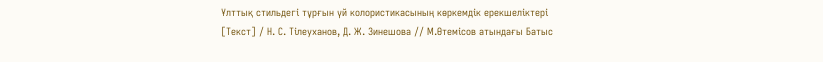Ұлттық стильдегі тұрғын үй колористикасының көркемдік ерекшеліктері [Текст] / Н. С. Тілеуханов, Д. Ж. Зинешова // М.Өтемісов атындағы Батыс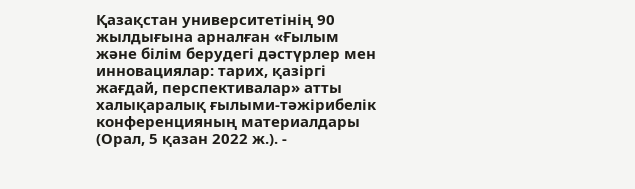Қазақстан университетінің 90 жылдығына арналған «Ғылым және білім берудегі дәстүрлер мен инновациялар: тарих, қазіргі жағдай, перспективалар» атты халықаралық ғылыми-тәжірибелік конференцияның материалдары (Орал, 5 қазан 2022 ж.). -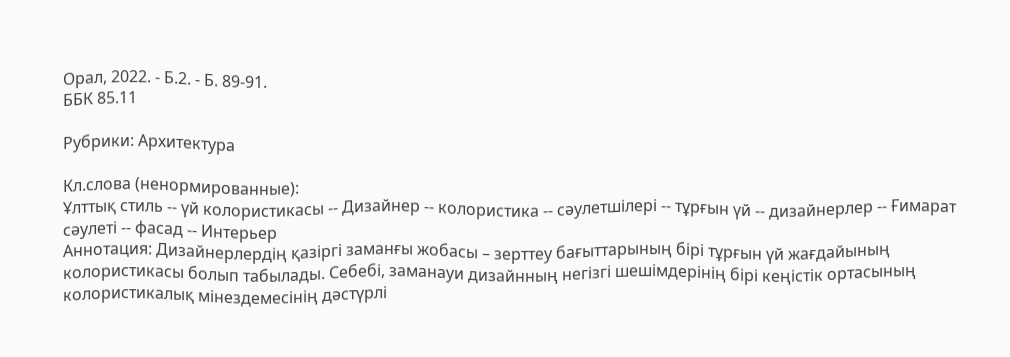Орал, 2022. - Б.2. - Б. 89-91.
ББК 85.11

Рубрики: Архитектура

Кл.слова (ненормированные):
Ұлттық стиль -- үй колористикасы -- Дизайнер -- колористика -- сәулетшілері -- тұрғын үй -- дизайнерлер -- Ғимарат сәулеті -- фасад -- Интерьер
Аннотация: Дизайнерлердің қазіргі заманғы жобасы – зерттеу бағыттарының бірі тұрғын үй жағдайының колористикасы болып табылады. Себебі, заманауи дизайнның негізгі шешімдерінің бірі кеңістік ортасының колористикалық мінездемесінің дәстүрлі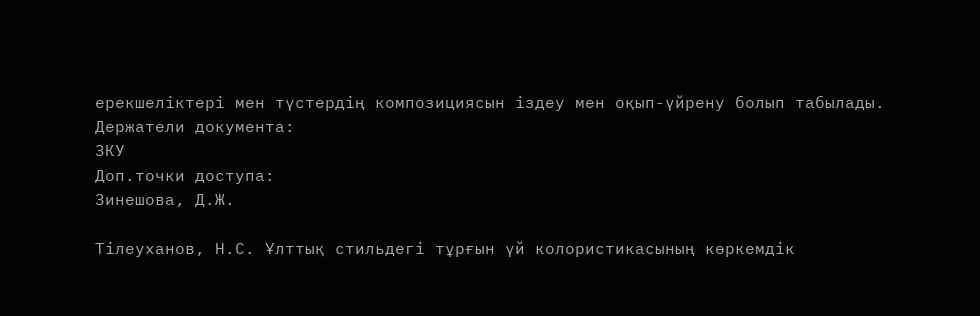ерекшеліктері мен түстердің композициясын іздеу мен оқып-үйрену болып табылады.
Держатели документа:
ЗКУ
Доп.точки доступа:
Зинешова, Д.Ж.

Тілеуханов, Н.С. Ұлттық стильдегі тұрғын үй колористикасының көркемдік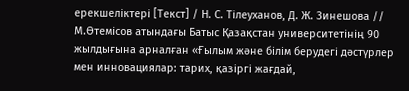ерекшеліктері [Текст] / Н. С. Тілеуханов, Д. Ж. Зинешова // М.Өтемісов атындағы Батыс Қазақстан университетінің 90 жылдығына арналған «Ғылым және білім берудегі дәстүрлер мен инновациялар: тарих, қазіргі жағдай,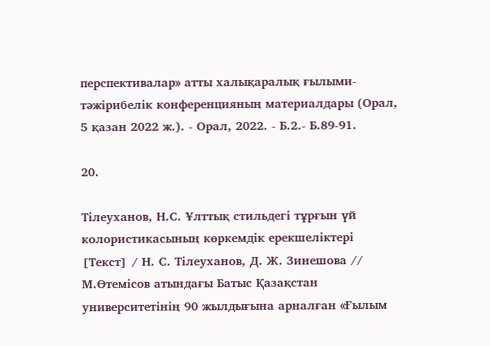перспективалар» атты халықаралық ғылыми-тәжірибелік конференцияның материалдары (Орал, 5 қазан 2022 ж.). - Орал, 2022. - Б.2.- Б.89-91.

20.

Тілеуханов, Н.С. Ұлттық стильдегі тұрғын үй колористикасының көркемдік ерекшеліктері [Текст] / Н. С. Тілеуханов, Д. Ж. Зинешова // М.Өтемісов атындағы Батыс Қазақстан университетінің 90 жылдығына арналған «Ғылым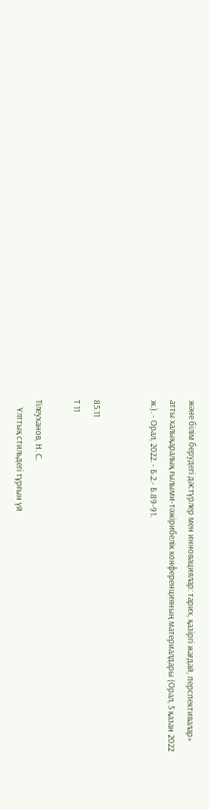және білім берудегі дәстүрлер мен инновациялар: тарих, қазіргі жағдай, перспективалар» атты халықаралық ғылыми-тәжірибелік конференцияның материалдары (Орал, 5 қазан 2022 ж.). - Орал, 2022. - Б.2.- Б.89-91.


85.11
Т 11

Тілеуханов, Н. С.
    Ұлттық стильдегі тұрғын үй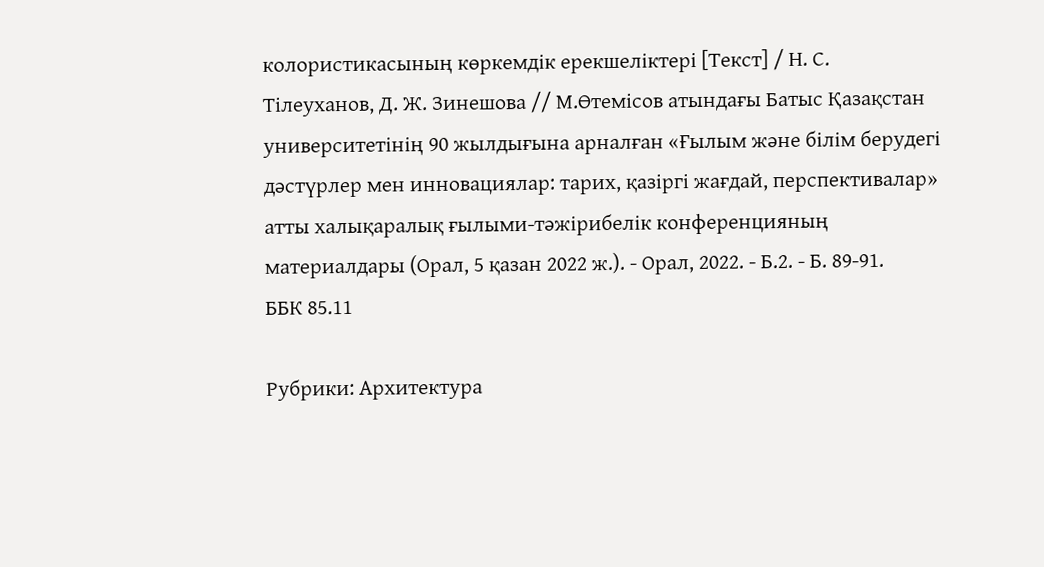колористикасының көркемдік ерекшеліктері [Текст] / Н. С. Тілеуханов, Д. Ж. Зинешова // М.Өтемісов атындағы Батыс Қазақстан университетінің 90 жылдығына арналған «Ғылым және білім берудегі дәстүрлер мен инновациялар: тарих, қазіргі жағдай, перспективалар» атты халықаралық ғылыми-тәжірибелік конференцияның материалдары (Орал, 5 қазан 2022 ж.). - Орал, 2022. - Б.2. - Б. 89-91.
ББК 85.11

Рубрики: Архитектура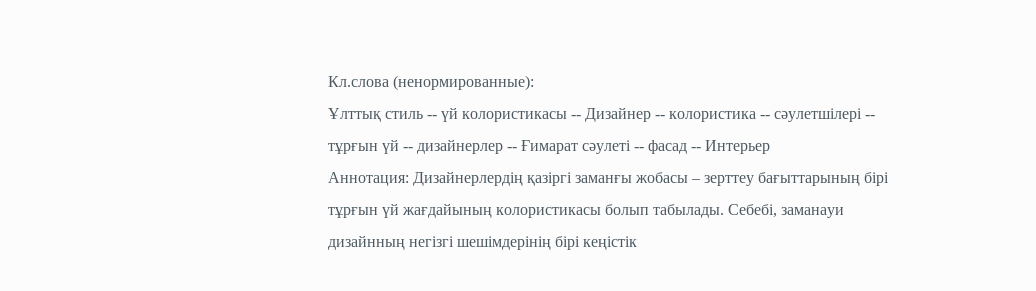Кл.слова (ненормированные):
Ұлттық стиль -- үй колористикасы -- Дизайнер -- колористика -- сәулетшілері -- тұрғын үй -- дизайнерлер -- Ғимарат сәулеті -- фасад -- Интерьер
Аннотация: Дизайнерлердің қазіргі заманғы жобасы – зерттеу бағыттарының бірі тұрғын үй жағдайының колористикасы болып табылады. Себебі, заманауи дизайнның негізгі шешімдерінің бірі кеңістік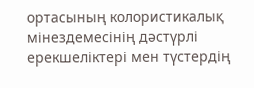ортасының колористикалық мінездемесінің дәстүрлі ерекшеліктері мен түстердің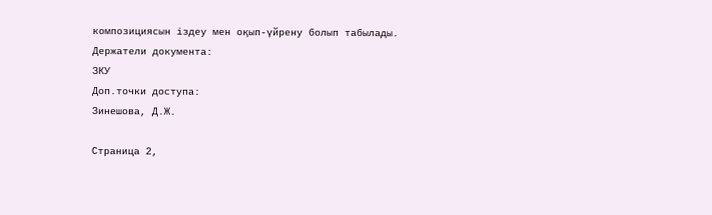композициясын іздеу мен оқып-үйрену болып табылады.
Держатели документа:
ЗКУ
Доп.точки доступа:
Зинешова, Д.Ж.

Страница 2,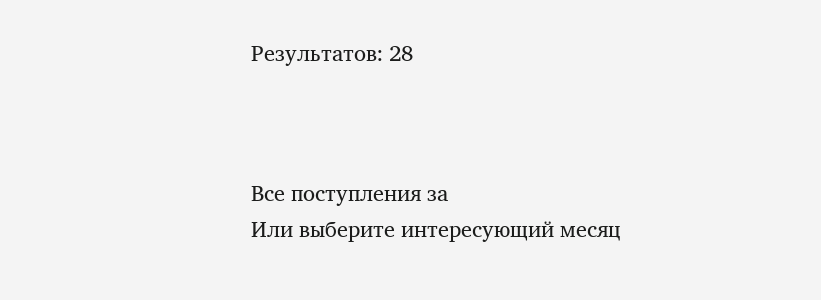Результатов: 28



Все поступления за
Или выберите интересующий месяц